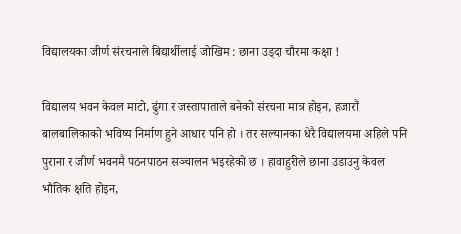विद्यालयका जीर्ण संरचनाले बिद्यार्थीलाई जोखिम : छाना उड्दा चौरमा कक्षा !

विद्यालय भवन केवल माटो, ढुंगा र जस्तापाताले बनेको संरचना मात्र होइन, हजारौं बालबालिकाको भविष्य निर्माण हुने आधार पनि हो । तर सल्यानका धेरै विद्यालयमा अहिले पनि पुराना र जीर्ण भवनमै पठनपाठन सञ्चालन भइरहेको छ । हावाहुरीले छाना उडाउनु केवल भौतिक क्षति होइन,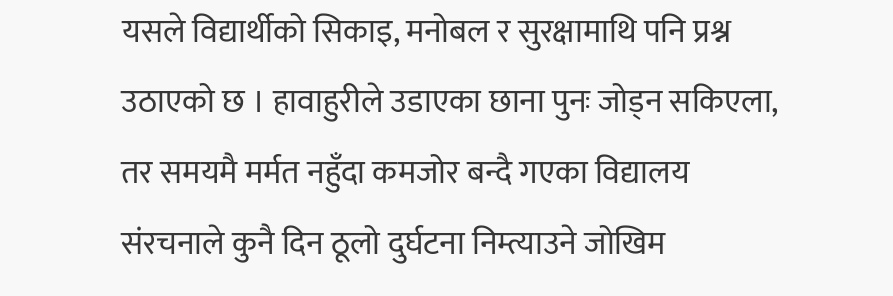यसले विद्यार्थीको सिकाइ, मनोबल र सुरक्षामाथि पनि प्रश्न उठाएको छ । हावाहुरीले उडाएका छाना पुनः जोड्न सकिएला, तर समयमै मर्मत नहुँदा कमजोर बन्दै गएका विद्यालय संरचनाले कुनै दिन ठूलो दुर्घटना निम्त्याउने जोखिम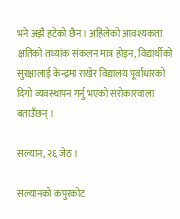भने अझै हटेको छैन । अहिलेको आवश्यकता क्षतिको तथ्यांक संकलन मात्र होइन, विद्यार्थीको सुरक्षालाई केन्द्रमा राखेर विद्यालय पूर्वाधारको दिगो व्यवस्थापन गर्नु भएको सरोकारवाला बताउँछन् ।

सल्यान, २६ जेठ ।

सल्यानको कपुरकोट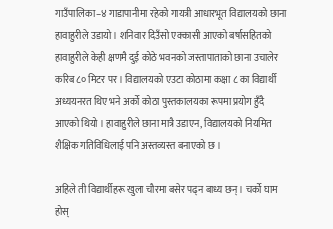गाउँपालिका–४ गाडापानीमा रहेको गायत्री आधारभूत विद्यालयको छाना हावाहुरीले उडायो । शनिवार दिउँसो एक्कासी आएको बर्षासहितको हावाहुरीले केही क्षणमै दुई कोठे भवनको जस्तापाताको छाना उचालेर करिब ८० मिटर पर । विद्यालयको एउटा कोठामा कक्षा ८ का विद्यार्थी अध्ययनरत थिए भने अर्को कोठा पुस्तकालयका रूपमा प्रयोग हुँदै आएको थियो । हावाहुरीले छाना मात्रै उडाएन, विद्यालयको नियमित शैक्षिक गतिविधिलाई पनि अस्तव्यस्त बनाएको छ ।

अहिले ती विद्यार्थीहरू खुला चौरमा बसेर पढ्न बाध्य छन् । चर्को घाम होस्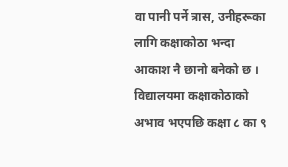वा पानी पर्ने त्रास, उनीहरूका लागि कक्षाकोठा भन्दा आकाश नै छानो बनेको छ । विद्यालयमा कक्षाकोठाको अभाव भएपछि कक्षा ८ का ९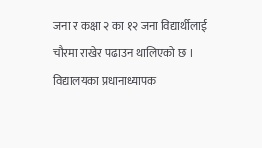जना र कक्षा २ का १२ जना विद्यार्थीलाई चौरमा राखेर पढाउन थालिएको छ । विद्यालयका प्रधानाध्यापक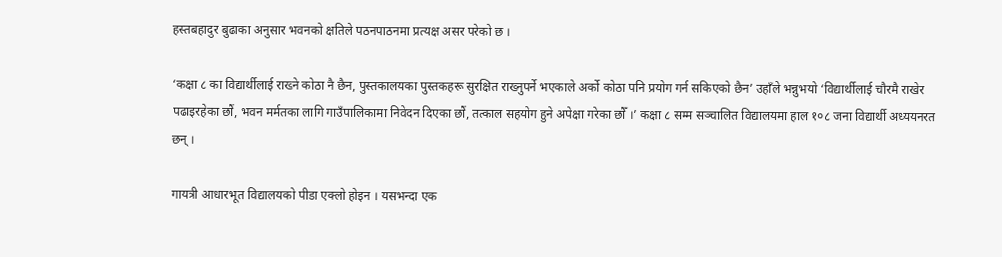हस्तबहादुर बुढाका अनुसार भवनको क्षतिले पठनपाठनमा प्रत्यक्ष असर परेको छ ।

‘कक्षा ८ का विद्यार्थीलाई राख्ने कोठा नै छैन, पुस्तकालयका पुस्तकहरू सुरक्षित राख्नुपर्ने भएकाले अर्को कोठा पनि प्रयोग गर्न सकिएको छैन’ उहाँले भन्नुभयो ‘विद्यार्थीलाई चौरमै राखेर पढाइरहेका छौं, भवन मर्मतका लागि गाउँपालिकामा निवेदन दिएका छौं, तत्काल सहयोग हुने अपेक्षा गरेका छौँ ।’ कक्षा ८ सम्म सञ्चालित विद्यालयमा हाल १०८ जना विद्यार्थी अध्ययनरत छन् ।

गायत्री आधारभूत विद्यालयको पीडा एक्लो होइन । यसभन्दा एक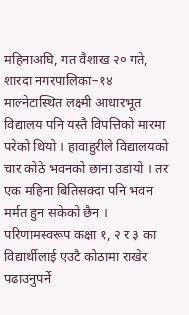महिनाअघि, गत वैशाख २० गते, शारदा नगरपालिका–१४ माल्नेटास्थित लक्ष्मी आधारभूत विद्यालय पनि यस्तै विपत्तिको मारमा परेको थियो । हावाहुरीले विद्यालयको चार कोठे भवनको छाना उडायो । तर एक महिना बितिसक्दा पनि भवन मर्मत हुन सकेको छैन । परिणामस्वरूप कक्षा १, २ र ३ का विद्यार्थीलाई एउटै कोठामा राखेर पढाउनुपर्ने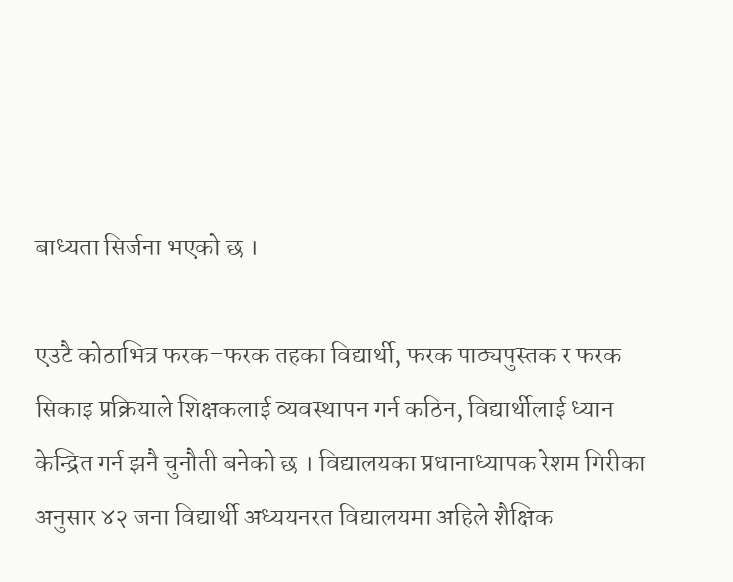बाध्यता सिर्जना भएको छ ।

एउटै कोठाभित्र फरक–फरक तहका विद्यार्थी, फरक पाठ्यपुस्तक र फरक सिकाइ प्रक्रियाले शिक्षकलाई व्यवस्थापन गर्न कठिन, विद्यार्थीलाई ध्यान केन्द्रित गर्न झनै चुनौती बनेको छ । विद्यालयका प्रधानाध्यापक रेशम गिरीका अनुसार ४२ जना विद्यार्थी अध्ययनरत विद्यालयमा अहिले शैक्षिक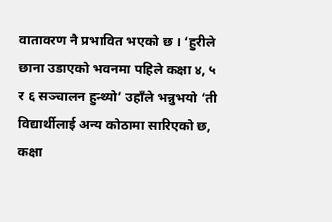वातावरण नै प्रभावित भएको छ । ‘हुरीले छाना उडाएको भवनमा पहिले कक्षा ४, ५ र ६ सञ्चालन हुन्थ्यो’ उहाँले भन्नुभयो ‘ती विद्यार्थीलाई अन्य कोठामा सारिएको छ, कक्षा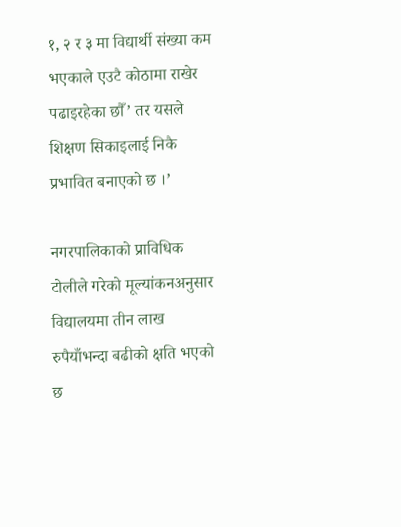१, २ र ३ मा विद्यार्थी संख्या कम भएकाले एउटै कोठामा राखेर पढाइरहेका छौँ’ तर यसले शिक्षण सिकाइलाई निकै प्रभावित बनाएको छ ।’

नगरपालिकाको प्राविधिक टोलीले गरेको मूल्यांकनअनुसार विद्यालयमा तीन लाख रुपैयाँभन्दा बढीको क्षति भएको छ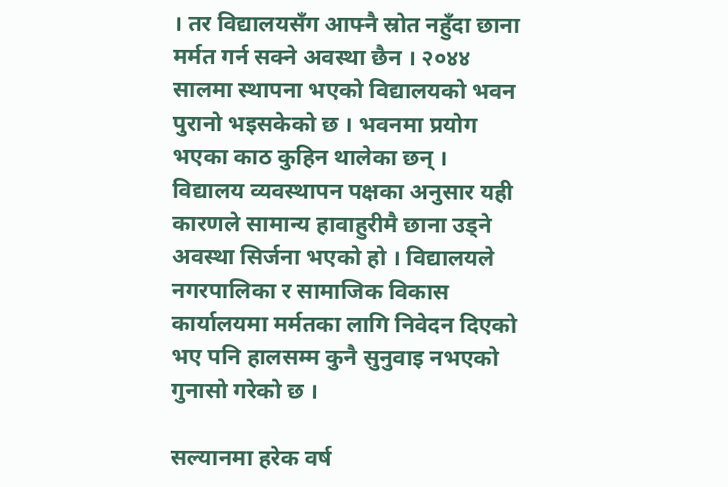। तर विद्यालयसँग आफ्नै स्रोत नहुँदा छाना मर्मत गर्न सक्ने अवस्था छैन । २०४४ सालमा स्थापना भएको विद्यालयको भवन पुरानो भइसकेको छ । भवनमा प्रयोग भएका काठ कुहिन थालेका छन् । विद्यालय व्यवस्थापन पक्षका अनुसार यही कारणले सामान्य हावाहुरीमै छाना उड्ने अवस्था सिर्जना भएको हो । विद्यालयले नगरपालिका र सामाजिक विकास कार्यालयमा मर्मतका लागि निवेदन दिएको भए पनि हालसम्म कुनै सुनुवाइ नभएको गुनासो गरेको छ ।

सल्यानमा हरेक वर्ष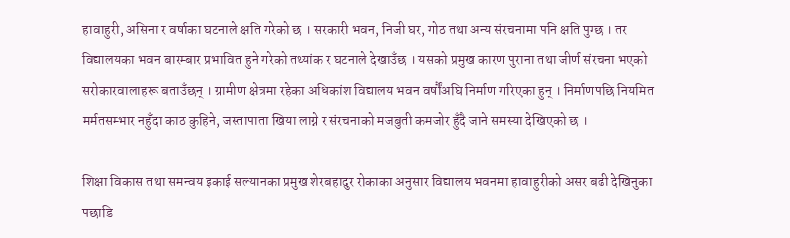हावाहुरी, असिना र वर्षाका घटनाले क्षति गरेको छ । सरकारी भवन, निजी घर, गोठ तथा अन्य संरचनामा पनि क्षति पुग्छ । तर विद्यालयका भवन बारम्बार प्रभावित हुने गरेको तथ्यांक र घटनाले देखाउँछ । यसको प्रमुख कारण पुराना तथा जीर्ण संरचना भएको सरोकारवालाहरू बताउँछन् । ग्रामीण क्षेत्रमा रहेका अधिकांश विद्यालय भवन वर्षौंअघि निर्माण गरिएका हुन् । निर्माणपछि नियमित मर्मतसम्भार नहुँदा काठ कुहिने, जस्तापाता खिया लाग्ने र संरचनाको मजबुती कमजोर हुँदै जाने समस्या देखिएको छ ।

शिक्षा विकास तथा समन्वय इकाई सल्यानका प्रमुख शेरबहादुर रोकाका अनुसार विद्यालय भवनमा हावाहुरीको असर बढी देखिनुका पछाडि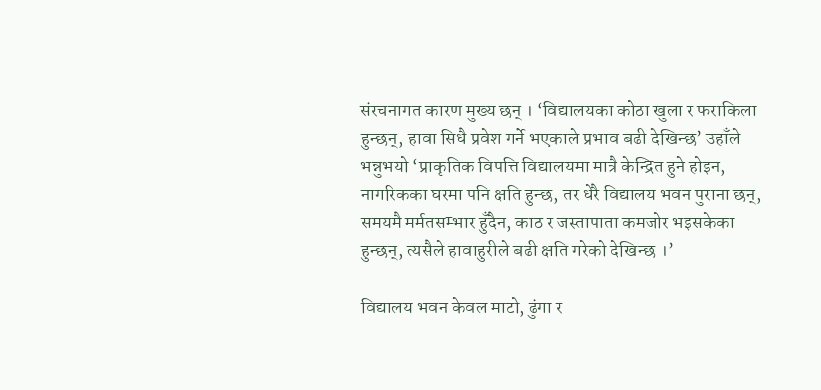संरचनागत कारण मुख्य छन् । ‘विद्यालयका कोठा खुला र फराकिला हुन्छन्, हावा सिधै प्रवेश गर्ने भएकाले प्रभाव बढी देखिन्छ’ उहाँले भन्नुभयो ‘प्राकृतिक विपत्ति विद्यालयमा मात्रै केन्द्रित हुने होइन, नागरिकका घरमा पनि क्षति हुन्छ, तर धेरै विद्यालय भवन पुराना छन्, समयमै मर्मतसम्भार हुँदैन, काठ र जस्तापाता कमजोर भइसकेका हुन्छन्, त्यसैले हावाहुरीले बढी क्षति गरेको देखिन्छ ।’

विद्यालय भवन केवल माटो, ढुंगा र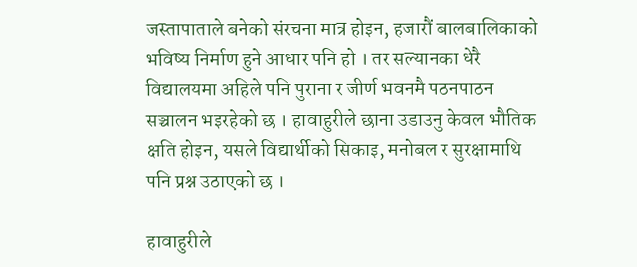जस्तापाताले बनेको संरचना मात्र होइन, हजारौं बालबालिकाको भविष्य निर्माण हुने आधार पनि हो । तर सल्यानका धेरै विद्यालयमा अहिले पनि पुराना र जीर्ण भवनमै पठनपाठन सञ्चालन भइरहेको छ । हावाहुरीले छाना उडाउनु केवल भौतिक क्षति होइन, यसले विद्यार्थीको सिकाइ, मनोबल र सुरक्षामाथि पनि प्रश्न उठाएको छ ।

हावाहुरीले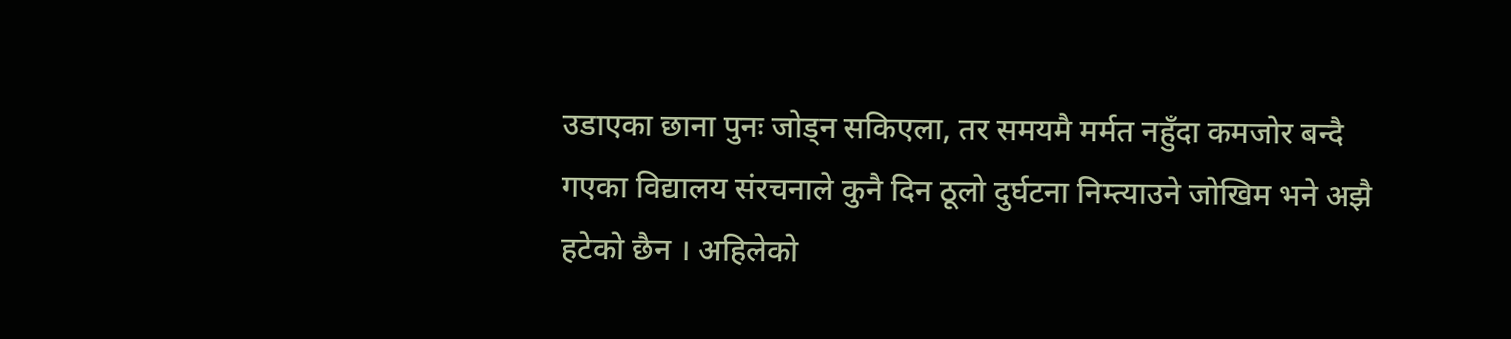उडाएका छाना पुनः जोड्न सकिएला, तर समयमै मर्मत नहुँदा कमजोर बन्दै गएका विद्यालय संरचनाले कुनै दिन ठूलो दुर्घटना निम्त्याउने जोखिम भने अझै हटेको छैन । अहिलेको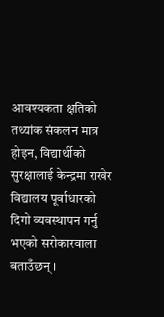आवश्यकता क्षतिको तथ्यांक संकलन मात्र होइन, विद्यार्थीको सुरक्षालाई केन्द्रमा राखेर विद्यालय पूर्वाधारको दिगो व्यवस्थापन गर्नु भएको सरोकारवाला बताउँछन् ।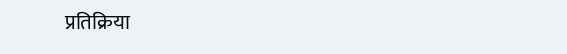प्रतिक्रिया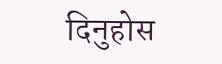दिनुहोस